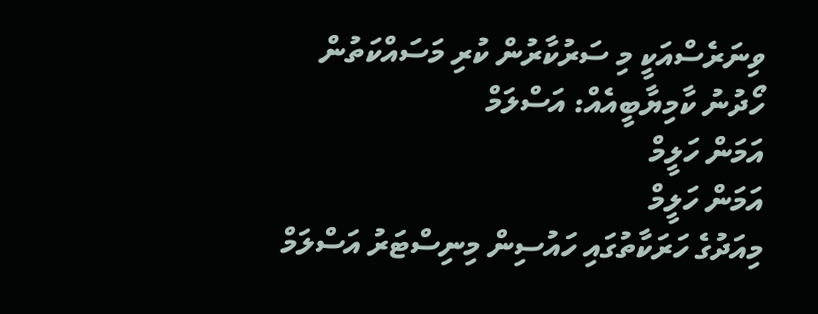ވިނަރެސްއަކީ މި ސަރުކާރުން ކުރި މަސައްކަތުން ހޯދުނު ކާމިޔާބީއެއް: އަސްލަމް
އަމަން ހަލީމް
އަމަން ހަލީމް
މިއަދުގެ ހަރަކާތުގައި ހައުސިން މިނިސްޓަރު އަސްލަމް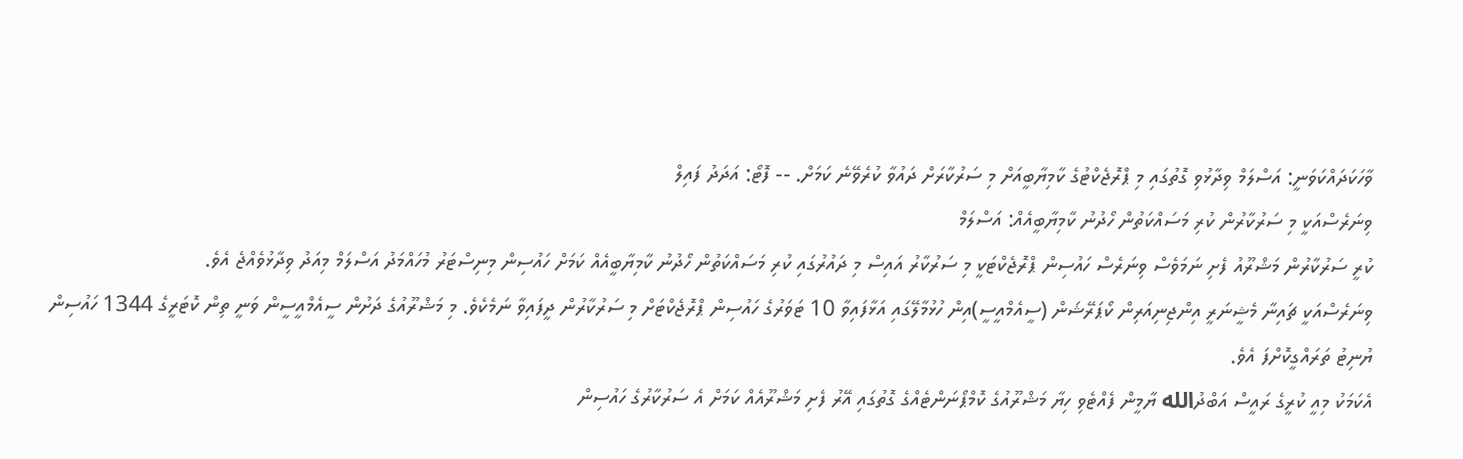ވާހަކަދައްކަވަނީ: އަސްލަމް ވިދާޅުވި ގޮތުގައި މި ޕްރޮޖެކްޓުގެ ކާމިޔާބީއަށް މި ސަރުކާރަށް ދައުވާ ކުރެވޭނެ ކަމަށް. -- ފޮޓޯ: އަދަދު ފައިލް
ވިނަރެސްއަކީ މި ސަރުކާރުން ކުރި މަސައްކަތުން ހޯދުނު ކާމިޔާބީއެއް: އަސްލަމް
ކުރީ ސަރުކާރުން މަޝްރޫއު ފެށި ނަމަވެސް ވިނަރެސް ހައުސިން ޕްރޮޖެކްޓަކީ މި ސަރުކާރު އައިސް މި ދައުރުގައި ކުރި މަސައްކަތުން ހޯދުނު ކާމިޔާބީއެއް ކަމަށް ހައުސިން މިނިސްޓަރު މުހައްމަދު އަސްލަމް މިއަދު ވިދާޅުވެއްޖެ އެވެ.
ވިނަރެސްއަކީ ޗައިނާ މެޝީނަރީ އިންޖިނިއަރިން ކޯޕަރޭޝަން (ސީއެމްއީސީ)އިން ހުޅުމާލޭގައި އަޅާފައިވާ 10 ޓަވަރުގެ ހައުސިން ޕްރޮޖެކްޓަށް މި ސަރުކާރުން ދީފައިވާ ނަމެކެވެ. މި މަޝްރޫއުގެ ދަށުން ސީއެމްއީސީން ވަނީ ތިން ކޮޓަރީގެ 1344 ހައުސިން ޔުނިޓު ތަރައްގީކޮށްފަ އެވެ.
އެކަމަކު މިއީ ކުރީގެ ރައީސް އަބްދުالله ޔާމީން ފެއްޓެވި ހިޔާ މަޝްރޫއުގެ ކޮމްޕޯނަންޓެއްގެ ގޮތުގައި އޭރު ފެށި މަޝްރޫއެއް ކަމަށް އެ ސަރުކާރުގެ ހައުސިން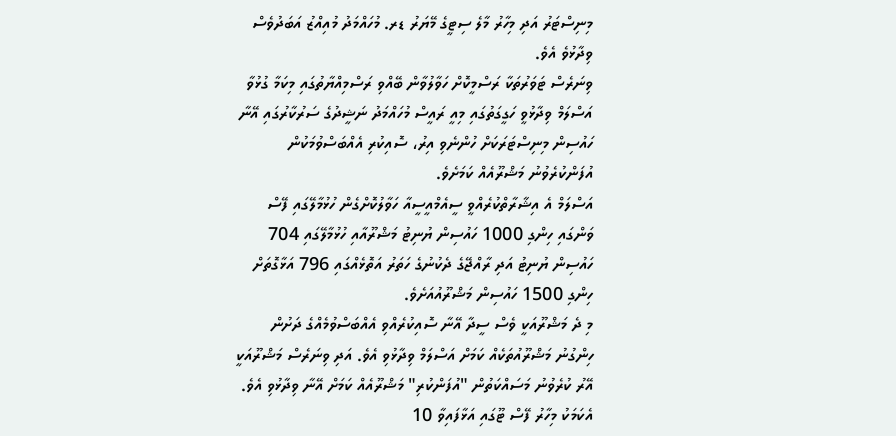މިނިސްޓަރު އަދި މިހާރު މާލެ ސިޓީގެ މޭޔަރު ޑރ. މުހައްމަދު މުއިއްޒު އަބަދުވެސް ވިދާޅުވެ އެވެ.
ވިނަރެސް ޓަވަރުތަކާ ރަސްމީކޮށް ހަވާލުވާން ބޭއްވި ރަސްމިއްޔާތުގައި މިކަމާ ގުޅުވާ އަސްލަމް ވިދާޅުވީ ހަގީގަތުގައި މިއީ ރައީސް މުހައްމަދު ނަޝީދުގެ ސަރުކާރުގައި އޭނާ ހައުސިން މިނިސްޓަރަކަށް ހުންނެވި އިރު، ސޮއިކުރި އެއްބަސްވުމަކުން އުފަންކުރެވުނު މަޝްރޫއެއް ކަމަށެވެ.
އަސްލަމް އެ އިޝާރާތްކުރެއްވީ ސީއެމްއީސީއާ ހަވާލުކޮށްގެން ހުޅުމާލޭގައި ފޭސް ވަންގައި ހިންގި 1000 ހައުސިން ޔުނިޓު މަޝްރޫއާއި ހުޅުމާލޭގައި 704 ހައުސިން ޔުނިޓު އަދި ރާއްޖޭގެ ދެކުނުގެ ހަތަރު އަތޮޅެއްގައި 796 އަޅާގޮތަށް ހިންގި 1500 ހައުސިން މަޝްރޫއުއަށެވެ.
މި ދެ މަޝްރޫއަކީ ވެސް ސީދާ އޭނާ ސޮއިކުރެއްވި އެއްބަސްވުމެއްގެ ދަށުން ހިންގުނު މަޝްރޫއުތަކެއް ކަމަށް އަސްލަމް ވިދާޅުވި އެވެ. އަދި ވިނަރެސް މަޝްރޫއަކީ އޭރު ކުރެވުނު މަސައްކަތުން "އުފަންކުރި" މަޝްރޫއެއް ކަމަށް އޭނާ ވިދާޅުވި އެވެ.
އެކަމަކު މިހާރު ފޭސް ޓޫގައި އަޅާފައިވާ 10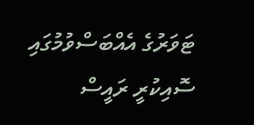ޓަވަރުގެ އެއްބަސްވުމުގައި ސޮއިކުރީ ރައީސް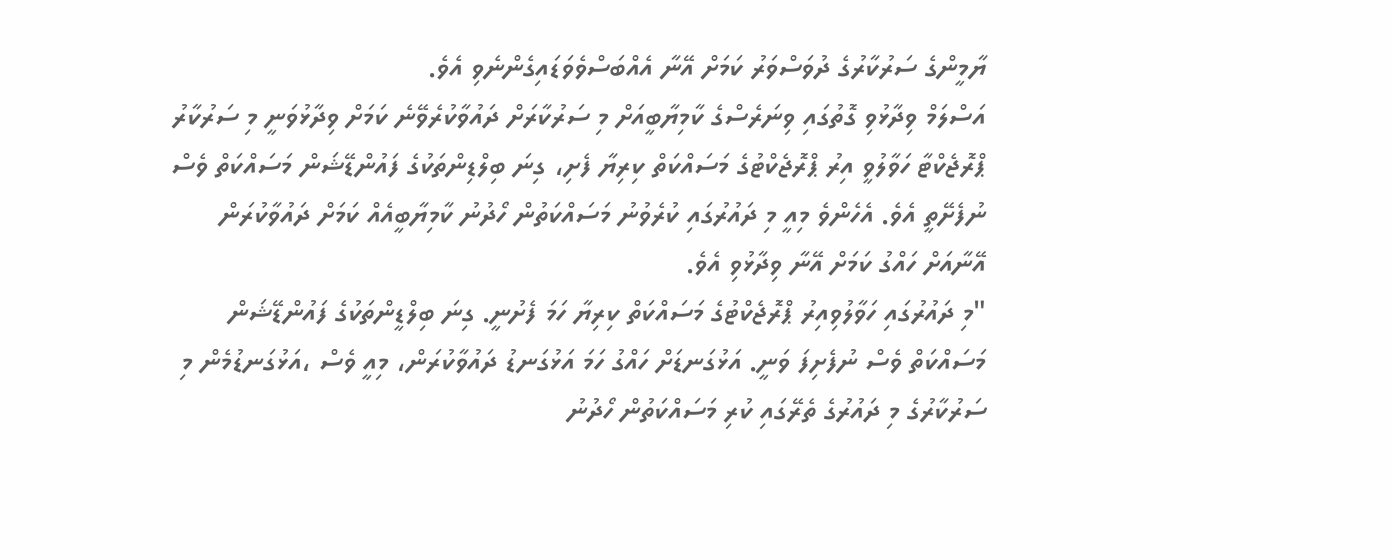ޔާމީންގެ ސަރުކާރުގެ ދުވަސްވަރު ކަމަށް އޭނާ އެއްބަސްވެވަޑައިގެންނެވި އެވެ.
އަސްލަމް ވިދާޅުވި ގޮތުގައި ވިނަރެސްގެ ކާމިޔާބީއަށް މި ސަރުކާރަށް ދައުވާކުރެވޭނެ ކަމަށް ވިދާޅުވަނީ މި ސަރުކާރު ޕްރޮޖެކްޓާ ހަވާލުވީ އިރު ޕްރޮޖެކްޓުގެ މަސައްކަތް ކިރިޔާ ފެށި، ގިނަ ބިލްޑިންތަކުގެ ފައުންޑޭޝަން މަސައްކަތް ވެސް ނުފެށޭތީ އެވެ. އެހެންވެ މިއީ މި ދައުރުގައި ކުރެވުނު މަސައްކަތުން ހޯދުނު ކާމިޔާބީއެއް ކަމަށް ދައުވާކުރަން އޭނާއަށް ހައްގު ކަމަށް އޭނާ ވިދާޅުވި އެވެ.
"މި ދައުރުގައި ހަވާލުވިއިރު ޕްރޮޖެކްޓުގެ މަސައްކަތް ކިރިޔާ ހަމަ ފެށުނީ. ގިނަ ބިލްޑީންތަކުގެ ފައުންޑޭޝަން މަސައްކަތް ވެސް ނުފެށިފަ ވަނީ. އަޅުގަނޑަށް ހައްގު ހަމަ އަޅުގަނޑު ދައުވާކުރަން، މިއީ ވެސް ،އަޅުގަނޑުމެން މި ސަރުކާރުގެ މި ދައުރުގެ ތެރޭގައި ކުރި މަސައްކަތުން ހޯދުނު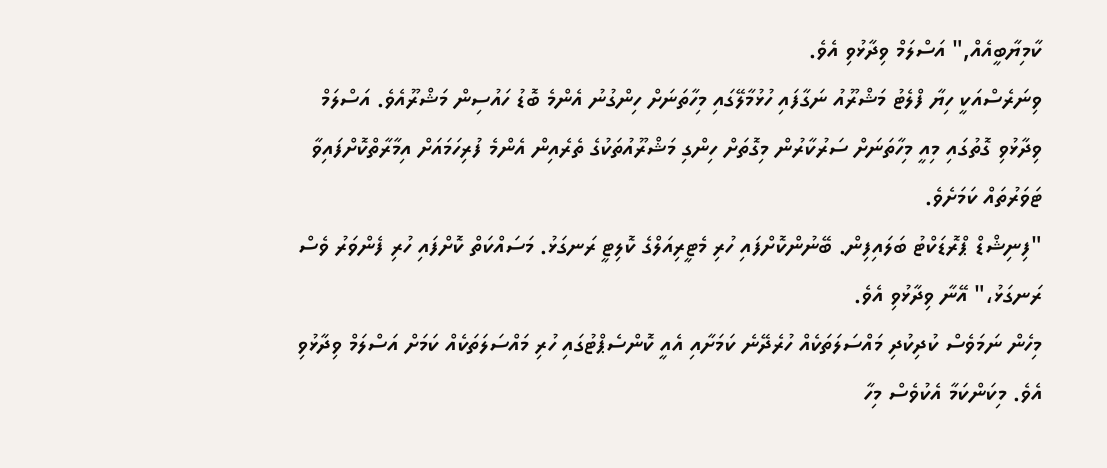ކާމިޔާބީއެއް," އަސްލަމް ވިދާޅުވި އެވެ.
ވިނަރެސްއަކީ ހިޔާ ފްލެޓު މަޝްރޫއު ނަގާފައި ހުޅުމާލޭގައި މިހާތަނަށް ހިންގުނު އެންމެ ބޮޑު ހައުސިން މަޝްރޫއެވެ. އަސްލަމް ވިދާޅުވި ގޮތުގައި މިއީ މިހާތަނަށް ސަރުކާރުން މިގޮތަށް ހިންގި މަޝްރޫއުތަކުގެ ތެރެއިން އެންމެ ފުރިހަމައަށް އިމާރާތްކޮށްފައިވާ ޓަވަރުތައް ކަމަށެވެ.
"ފިނިޝްޑް ޕްރޮޑަކްޓު ބަލައިފިން. ބޭނުންކޮށްފައި ހުރި މެޓީރިއަލްގެ ކޮލިޓީ ރަނގަޅު. މަސައްކަތް ކޮށްފައި ހުރި ފެންވަރު ވެސް ރަނގަޅު،" އޭނާ ވިދާޅުވި އެވެ.
މިހެން ނަމަވެސް ކުދިކުދި މައްސަލަތަކެއް ހުރެދޭނެ ކަމަށާއި އެއީ ކޮންސެޕްޓުގައި ހުރި މައްސަލަތަކެއް ކަމަށް އަސްލަމް ވިދާޅުވި އެވެ. މިކަންކަމާ އެކުވެސް މިހާ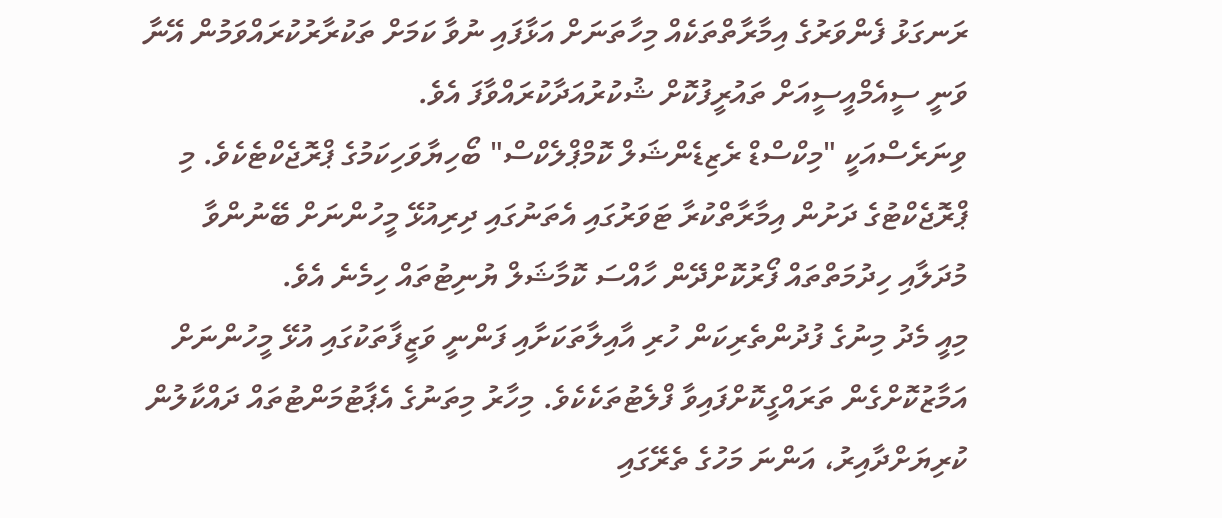ރަނގަޅު ފެންވަރުގެ އިމާރާތްތަކެއް މިހާތަނަށް އަޅާފައި ނުވާ ކަމަށް ތަކުރާރުކުރައްވަމުން އޭނާ ވަނީ ސީއެމްއީސީއަށް ތައުރީފުކޮށް ޝުކުރުއަދާކުރައްވާފަ އެވެ.
ވިނަރެސްއަކީ "މިކްސްޑް ރެޒިޑެންޝަލް ކޮމްޕްލެކްސް" ބޯހިޔާވަހިކަމުގެ ޕްރޮޖެކްޓެކެވެ. މި ޕްރޮޖެކްޓުގެ ދަށުން އިމާރާތްކުރާ ޓަވަރުގައި އެތަނުގައި ދިރިއުޅޭ މީހުންނަށް ބޭނުންވާ މުދަލާއި ހިދުމަތްތައް ފޯރުކޮށްދޭން ހާއްސަ ކޮމާޝަލް ޔުނިޓުތައް ހިމެނެ އެވެ.
މިއީ މެދު މިނުގެ ފުދުންތެރިކަން ހުރި އާއިލާތަކަށާއި ފަންނީ ވަޒީފާތަކުގައި އުޅޭ މީހުންނަށް އަމާޒުކޮށްގެން ތަރައްގީކޮށްފައިވާ ފްލެޓުތަކެކެވެ. މިހާރު މިތަނުގެ އެޕާޓުމަންޓުތައް ދައްކާލުން ކުރިޔަށްދާއިރު، އަންނަ މަހުގެ ތެރޭގައި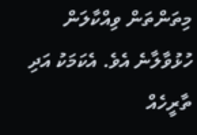މިތަންތަން ވިއްކާލަން ހުޅުވާލާނެ އެވެ. އެކަމަކު އަދި ތާރީހެއް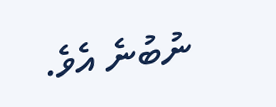ނުބުނެ އެވެ.